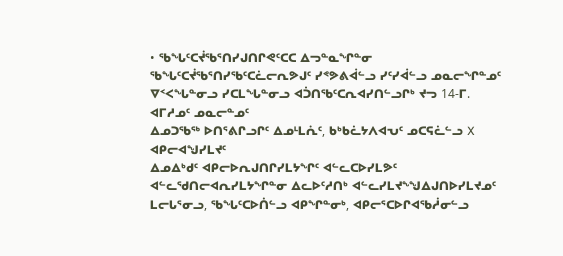• ᖃᖓᑦᑕᔫᖃᕐᑎᓯᒍᑎᒋᕙᑦᑕᑕ ᐃᓓᓐᓇᖏᓐᓂ ᖃᖓᑦᑕᔫᖃᕐᑎᓯᖃᑦᑕᓛᓕᕆᕗᒍᑦ ᓯᕝᕗᕕᐋᓪᓗ ᓯᑦᓯᐋᓪᓗ ᓄᓇᓕᖏᓐᓄᑦ ᐁᑉᐸᖓᓐᓂᓗ ᓯᑕᒪᖓᓐᓂᓗ ᐊᑑᑎᖃᑦᑕᕆᐊᓯᑎᓪᓗᒋᒃ ᔪᓓ 14-ᒥ.
ᐊᒥᓱᓄᑦ ᓄᓇᓕᓐᓄᑦ
ᐃᓄᑐᖃᖅ ᐅᑎᕐᕕᒋᓗᒋᑦ ᐃᓄᒻᒪᕇᑦ, ᑲᒃᑲᓛᔭᐱᐊᕃᑦ ᓄᑕᕋᓛᓪᓗ X
ᐊᑭᓕᐊᖑᓯᒪᔪᑦ
ᐃᓄᐃᒃᑯᑦ ᐊᑭᓕᐅᕆᒍᑎᒋᓯᒪᔭᖏᑦ ᐊᓪᓚᑕᐅᓯᒪᕗᑦ ᐊᓪᓚᖁᑎᓕᐊᕆᓯᒪᔭᖏᓐᓂ ᐃᓚᐅᑦᓱᑎᒃ ᐊᓪᓚᓯᒪᔪᖕᖑᐃᒍᑎᐅᓯᒪᔪᓄᑦ ᒪᓕᒐᕐᓂᓗ, ᖃᖓᑦᑕᐅᑏᓪᓗ ᐊᑭᖏᓐᓂᒃ, ᐊᑭᓕᕐᑕᐅᒋᐊᖃᓲᓂᓪᓗ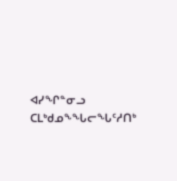ᐊᓯᖏᓐᓂᓗ ᑕᒪᒃᑯᓄᖕᖓᓕᖓᑦᓱᑎᒃ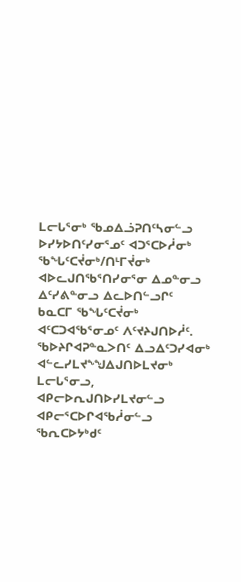ᒪᓕᒐᕐᓂᒃ ᖃᓄᐃᓘᕈᑎᑦᓴᓂᓪᓗ ᐅᓯᔭᐅᑎᑦᓯᓂᕐᓄᑦ ᐊᑐᕐᑕᐅᓲᓂᒃ ᖃᖓᑦᑕᔫᓂᒃ/ᑎᒻᒥᔫᓂᒃ ᐊᐅᓚᒍᑎᖃᕐᑎᓯᓂᕐᓂ ᐃᓄᓐᓂᓗ ᐃᑦᓯᕕᓐᓂᓗ ᐃᓚᐅᑎᓪᓗᒋᑦ ᑲᓇᑕᒥ ᖃᖓᑦᑕᔫᓂᒃ ᐊᑦᑕᑐᐊᖃᕐᓂᓄᑦ ᐱᑦᔪᔨᒍᑎᐅᓲᑦ.
ᖃᐅᔨᒋᐊᕈᓐᓇᐳᑎᑦ ᐃᓗᐃᑦᑐᓯᐊᓂᒃ ᐊᓪᓚᓯᒪᔪᖕᖑᐃᒍᑎᐅᒪᔪᓂᒃ ᒪᓕᒐᕐᓂᓗ, ᐊᑭᓕᐅᕆᒍᑎᐅᓯᒪᔪᓂᓪᓗ ᐊᑭᓕᕐᑕᐅᒋᐊᖃᓲᓂᓪᓗ ᖃᕆᑕᐅᔭᒃᑯᑦ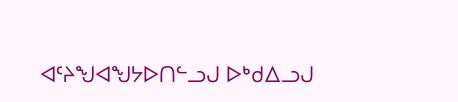ᐊᑦᔨᖑᐊᖑᔭᐅᑎᓪᓗᒍ ᐅᒃᑯᐃᓗᒍ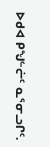ᐅᑯᐊ ᑭᖑᓪᓖᑦ ᓇᕐᓂᓗᒋᑦ.